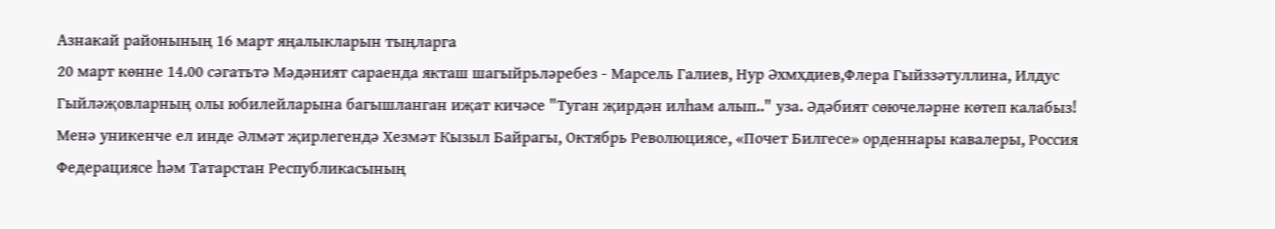Азнакай районының 16 март яңалыкларын тыңларга
20 март көнне 14.00 сәгатьтә Мәдәният сараенда якташ шагыйрьләребез - Марсель Галиев, Нур Әхмхдиев,Флера Гыйззәтуллина, Илдус Гыйләҗовларның олы юбилейларына багышланган иҗат кичәсе "Туган җирдән илһам алып.." уза. Әдәбият сөючеләрне көтеп калабыз!
Менә уникенче ел инде Әлмәт җирлегендә Хезмәт Кызыл Байрагы, Октябрь Революциясе, «Почет Билгесе» орденнары кавалеры, Россия Федерациясе һәм Татарстан Республикасының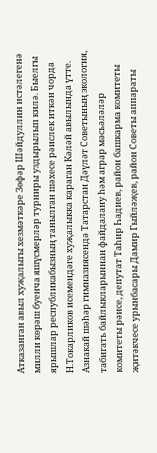Атказанган авыл хуҗалыгы хезмәткәре Зөфәр Шәйдуллин истәлегенә милли көрәш буенча яшүсмерләр турниры уздырылып килә. Быелгы ярышлар республикабызның танылган шәхесе рәислек иткән чорда Н.Токарликов исемендәге хуҗалыкка караган Кәләй авылында үтте.
Азнакай шәһәр гимназиясендә Татарстан Дәүләт Советының экология, табигать байлыкларыннан файдалану һәм аграр мәсьәләләр комитеты рәисе, депутат Таһир Һадиев, район башкарма комитеты җитәкчесе урынбасары Дамир Гыйләҗев, район Советы аппараты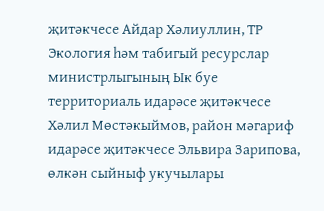җитәкчесе Айдар Хәлиуллин, ТР Экология һәм табигый ресурслар министрлыгының Ык буе территориаль идарәсе җитәкчесе Хәлил Мөстәкыймов, район мәгариф идарәсе җитәкчесе Эльвира Зарипова, өлкән сыйныф укучылары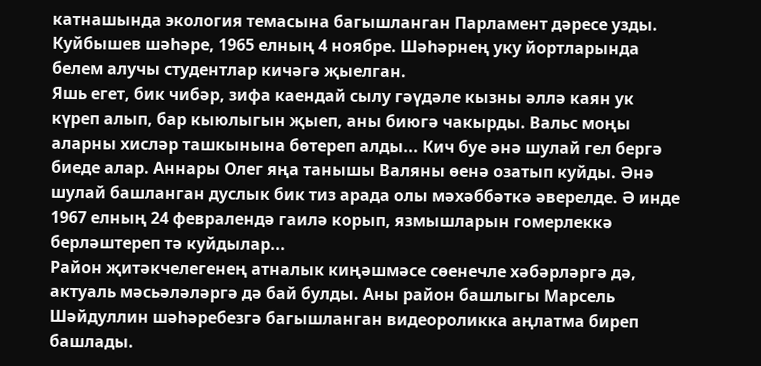катнашында экология темасына багышланган Парламент дәресе узды.
Куйбышев шәһәре, 1965 елның 4 ноябре. Шәһәрнең уку йортларында белем алучы студентлар кичәгә җыелган.
Яшь егет, бик чибәр, зифа каендай сылу гәүдәле кызны әллә каян ук күреп алып, бар кыюлыгын җыеп, аны биюгә чакырды. Вальс моңы аларны хисләр ташкынына бөтереп алды... Кич буе әнә шулай гел бергә биеде алар. Аннары Олег яңа танышы Валяны өенә озатып куйды. Әнә шулай башланган дуслык бик тиз арада олы мәхәббәткә әверелде. Ә инде 1967 елның 24 февралендә гаилә корып, язмышларын гомерлеккә берләштереп тә куйдылар...
Район җитәкчелегенең атналык киңәшмәсе сөенечле хәбәрләргә дә, актуаль мәсьәләләргә дә бай булды. Аны район башлыгы Марсель Шәйдуллин шәһәребезгә багышланган видеороликка аңлатма биреп башлады.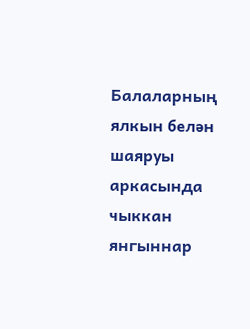Балаларның ялкын белән шаяруы аркасында чыккан янгыннар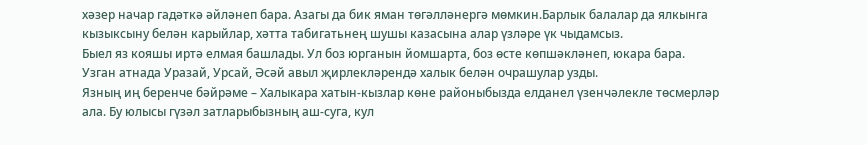хәзер начар гадәткә әйләнеп бара. Азагы да бик яман төгәлләнергә мөмкин.Барлык балалар да ялкынга кызыксыну белән карыйлар, хәтта табигатьнең шушы казасына алар үзләре үк чыдамсыз.
Быел яз кояшы иртә елмая башлады. Ул боз юрганын йомшарта, боз өсте көпшәкләнеп, юкара бара.
Узган атнада Уразай, Урсай, Әсәй авыл җирлекләрендә халык белән очрашулар узды.
Язның иң беренче бәйрәме – Халыкара хатын-кызлар көне районыбызда елданел үзенчәлекле төсмерләр ала. Бу юлысы гүзәл затларыбызның аш-суга, кул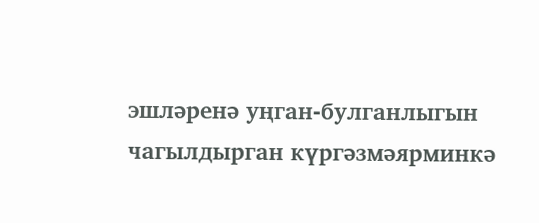эшләренә уңган-булганлыгын чагылдырган күргәзмәярминкә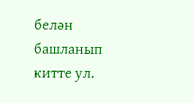белән башланып китте ул.